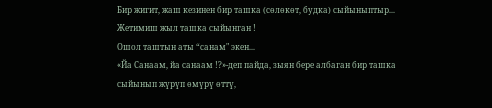Бир жигит, жаш кезинен бир ташка (сөлөкөт, будка) сыйыныптыр...
Жетимиш жыл ташка сыйынган !
Ошол таштын аты “санам" экен...
«Йа Санаам, йа санаам !?»-деп пайда, зыян бере албаган бир ташка сыйынып жүрүп өмүрү өттү,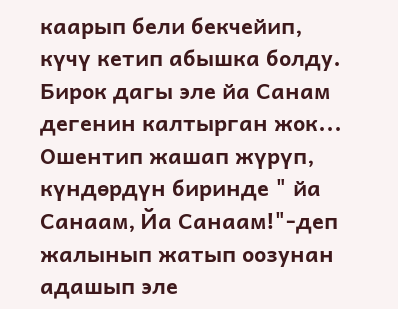каарып бели бекчейип, күчү кетип абышка болду. Бирок дагы эле йа Санам дегенин калтырган жок...
Ошентип жашап жүрүп, күндөрдүн биринде " йа Санаам, Йа Санаам!"-деп жалынып жатып оозунан адашып эле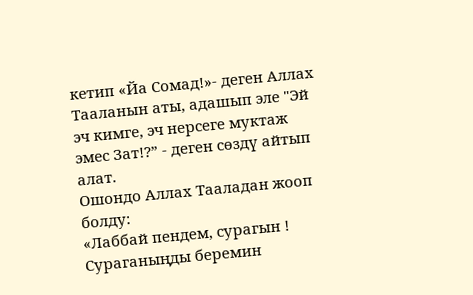кетип «Йа Сомад!»- деген Аллах Тааланын аты, адашып эле "Эй эч кимге, эч нерсеге муктаж эмес Зат!?” - деген сөздү айтып алат.
Ошондо Аллах Тааладан жооп болду:
«Лаббай пендем, сурагын !
Сураганыңды беремин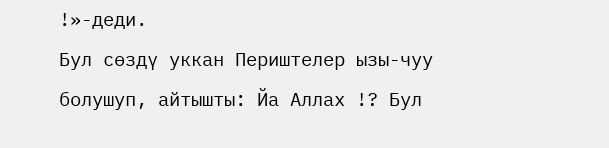!»-деди.
Бул сөздү уккан Периштелер ызы-чуу болушуп, айтышты: Йа Аллах !? Бул